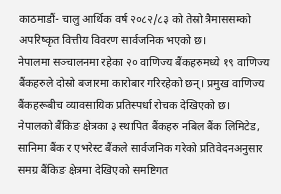काठमाडौं- चालु आर्थिक वर्ष २०८२/८३ को तेस्रो त्रैमाससम्को अपरिष्कृत वित्तीय विवरण सार्वजनिक भएको छ।
नेपालमा सञ्चालनमा रहेका २० वाणिज्य बैंकहरुमध्ये १९ वाणिज्य बैंकहरुले दोस्रो बजारमा कारोबार गरिरहेको छन्। प्रमुख वाणिज्य बैंकहरूबीच व्यावसायिक प्रतिस्पर्धा रोचक देखिएको छ।
नेपालको बैंकिङ क्षेत्रका ३ स्थापित बैंकहरु नबिल बैंक लिमिटेड, सानिमा बैंक र एभरेस्ट बैंकले सार्वजनिक गरेको प्रतिवेदनअनुसार समग्र बैंकिङ क्षेत्रमा देखिएको समष्टिगत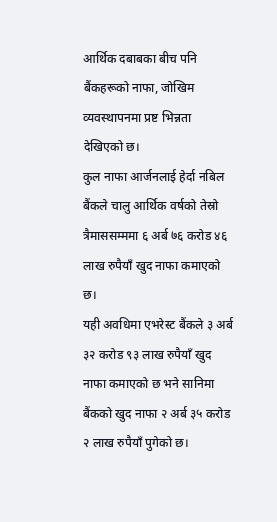आर्थिक दबाबका बीच पनि बैंकहरूको नाफा, जोखिम व्यवस्थापनमा प्रष्ट भिन्नता देखिएको छ।
कुल नाफा आर्जनलाई हेर्दा नबिल बैंकले चालु आर्थिक वर्षको तेस्रो त्रैमाससम्ममा ६ अर्ब ७६ करोड ४६ लाख रुपैयाँ खुद नाफा कमाएको छ।
यही अवधिमा एभरेस्ट बैंकले ३ अर्ब ३२ करोड ९३ लाख रुपैयाँ खुद नाफा कमाएको छ भने सानिमा बैंकको खुद नाफा २ अर्ब ३५ करोड २ लाख रुपैयाँ पुगेको छ।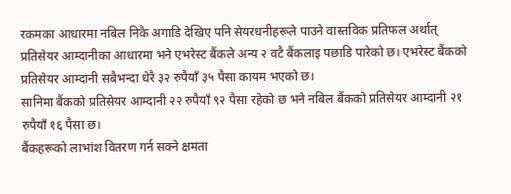रकमका आधारमा नबिल निकै अगाडि देखिए पनि सेयरधनीहरूले पाउने वास्तविक प्रतिफल अर्थात् प्रतिसेयर आम्दानीका आधारमा भने एभरेस्ट बैंकले अन्य २ वटै बैंकलाइ पछाडि पारेको छ। एभरेस्ट बैंकको प्रतिसेयर आम्दानी सबैभन्दा धेरै ३२ रुपैयाँ ३५ पैसा कायम भएको छ।
सानिमा बैंकको प्रतिसेयर आम्दानी २२ रुपैयाँ ९२ पैसा रहेको छ भने नबिल बैंकको प्रतिसेयर आम्दानी २१ रुपैयाँ १६ पैसा छ।
बैंकहरूको लाभांश वितरण गर्न सक्ने क्षमता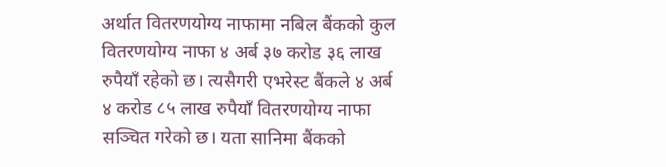अर्थात वितरणयोग्य नाफामा नबिल बैंकको कुल वितरणयोग्य नाफा ४ अर्ब ३७ करोड ३६ लाख रुपैयाँ रहेको छ। त्यसैगरी एभरेस्ट बैंकले ४ अर्ब ४ करोड ८५ लाख रुपैयाँ वितरणयोग्य नाफा सञ्चित गरेको छ। यता सानिमा बैंकको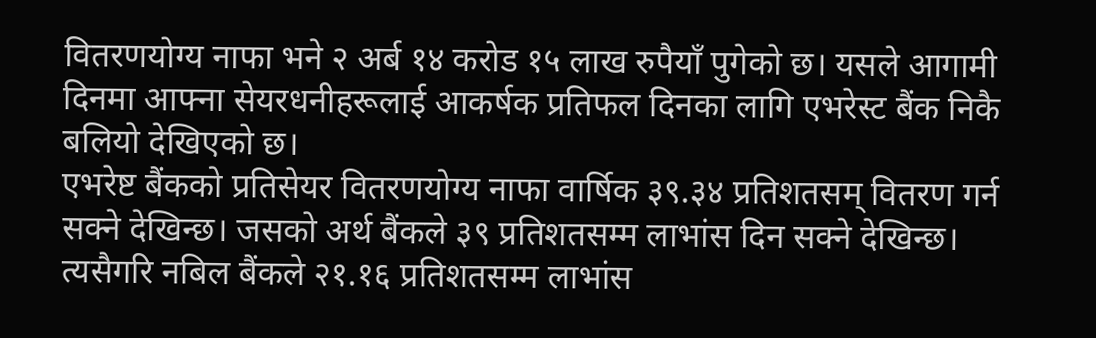वितरणयोग्य नाफा भने २ अर्ब १४ करोड १५ लाख रुपैयाँ पुगेको छ। यसले आगामी दिनमा आफ्ना सेयरधनीहरूलाई आकर्षक प्रतिफल दिनका लागि एभरेस्ट बैंक निकै बलियो देखिएको छ।
एभरेष्ट बैंकको प्रतिसेयर वितरणयोग्य नाफा वार्षिक ३९.३४ प्रतिशतसम् वितरण गर्न सक्ने देखिन्छ। जसको अर्थ बैंकले ३९ प्रतिशतसम्म लाभांस दिन सक्ने देखिन्छ। त्यसैगरि नबिल बैंकले २१.१६ प्रतिशतसम्म लाभांस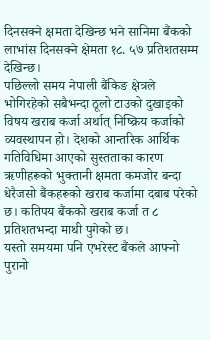दिनसक्ने क्षमता देखिन्छ भने सानिमा बैंकको लाभांस दिनसक्ने क्षेमता १८. ५७ प्रतिशतसम्म देखिन्छ।
पछिल्लो समय नेपाली बैंकिङ क्षेत्रले भोगिरहेको सबैभन्दा ठूलो टाउको दुखाइको विषय खराब कर्जा अर्थात् निष्क्रिय कर्जाको व्यवस्थापन हो। देशको आन्तरिक आर्थिक गतिविधिमा आएको सुस्तताका कारण ऋणीहरूको भुक्तानी क्षमता कमजोर बन्दा धेरैजसो बैंकहरूको खराब कर्जामा दबाब परेको छ। कतिपय बैंकको खराब कर्जा त ८ प्रतिशतभन्दा माथी पुगेको छ।
यस्तो समयमा पनि एभरेस्ट बैंकले आफ्नो पुरानो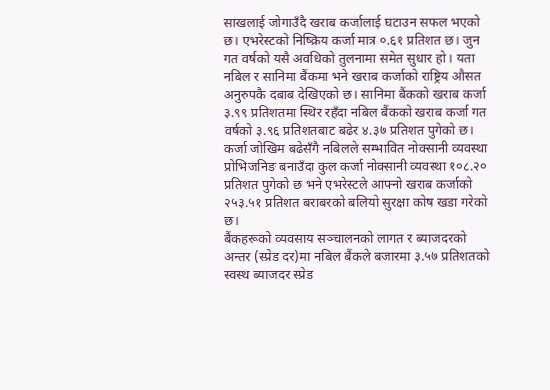साखलाई जोगाउँदै खराब कर्जालाई घटाउन सफल भएको छ। एभरेस्टको निष्क्रिय कर्जा मात्र ०.६१ प्रतिशत छ। जुन गत वर्षको यसै अवधिको तुलनामा समेत सुधार हो। यता नबिल र सानिमा बैंकमा भने खराब कर्जाको राष्ट्रिय औसत अनुरुपकै दबाब देखिएको छ। सानिमा बैंकको खराब कर्जा ३.९९ प्रतिशतमा स्थिर रहँदा नबिल बैंकको खराब कर्जा गत वर्षको ३.९६ प्रतिशतबाट बढेर ४.३७ प्रतिशत पुगेको छ।
कर्जा जोखिम बढेसँगै नबिलले सम्भावित नोक्सानी व्यवस्था प्रोभिजनिङ बनाउँदा कुल कर्जा नोक्सानी व्यवस्था १०८.२० प्रतिशत पुगेको छ भने एभरेस्टले आफ्नो खराब कर्जाको २५३.५१ प्रतिशत बराबरको बलियो सुरक्षा कोष खडा गरेको छ।
बैंकहरूको व्यवसाय सञ्चालनको लागत र ब्याजदरको अन्तर (स्प्रेड दर)मा नबिल बैंकले बजारमा ३.५७ प्रतिशतको स्वस्थ ब्याजदर स्प्रेड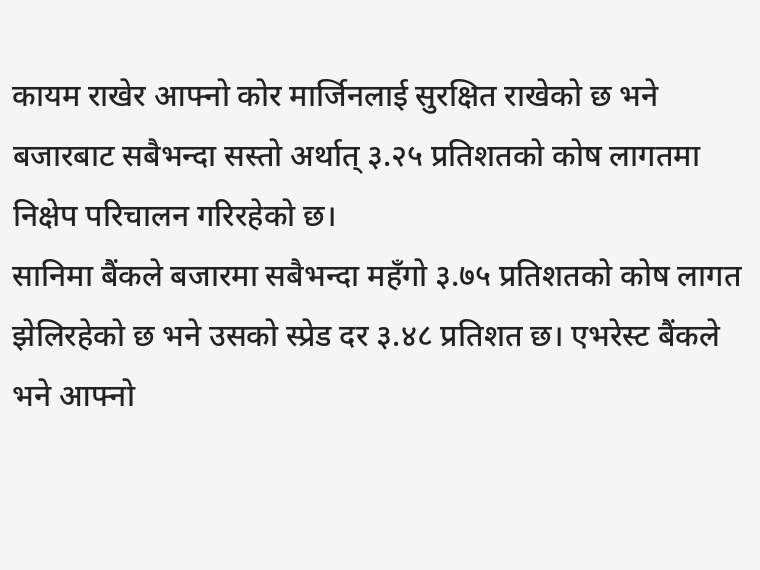कायम राखेर आफ्नो कोर मार्जिनलाई सुरक्षित राखेको छ भने बजारबाट सबैभन्दा सस्तो अर्थात् ३.२५ प्रतिशतको कोष लागतमा निक्षेप परिचालन गरिरहेको छ।
सानिमा बैंकले बजारमा सबैभन्दा महँगो ३.७५ प्रतिशतको कोष लागत झेलिरहेको छ भने उसको स्प्रेड दर ३.४८ प्रतिशत छ। एभरेस्ट बैंकले भने आफ्नो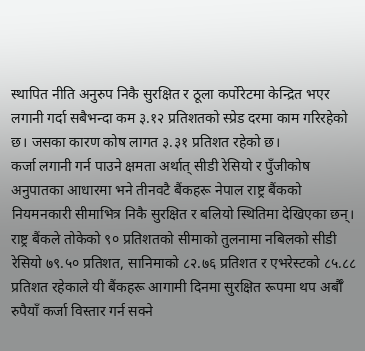स्थापित नीति अनुरुप निकै सुरक्षित र ठूला कर्पोरेटमा केन्द्रित भएर लगानी गर्दा सबैभन्दा कम ३.१२ प्रतिशतको स्प्रेड दरमा काम गरिरहेको छ। जसका कारण कोष लागत ३.३१ प्रतिशत रहेको छ।
कर्जा लगानी गर्न पाउने क्षमता अर्थात् सीडी रेसियो र पुँजीकोष अनुपातका आधारमा भने तीनवटै बैंकहरू नेपाल राष्ट्र बैंकको नियमनकारी सीमाभित्र निकै सुरक्षित र बलियो स्थितिमा देखिएका छन्। राष्ट्र बैंकले तोकेको ९० प्रतिशतको सीमाको तुलनामा नबिलको सीडी रेसियो ७९.५० प्रतिशत, सानिमाको ८२.७६ प्रतिशत र एभरेस्टको ८५.८८ प्रतिशत रहेकाले यी बैंकहरू आगामी दिनमा सुरक्षित रूपमा थप अर्बौँ रुपैयाँ कर्जा विस्तार गर्न सक्ने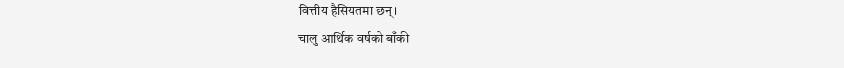वित्तीय हैसियतमा छन्।
चालु आर्थिक वर्षको बाँकी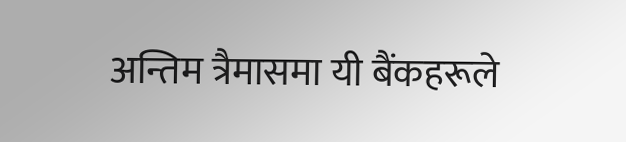अन्तिम त्रैमासमा यी बैंकहरूले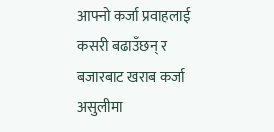आफ्नो कर्जा प्रवाहलाई कसरी बढाउँछन् र बजारबाट खराब कर्जा असुलीमा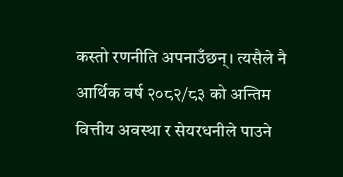कस्तो रणनीति अपनाउँछन्। त्यसैले नै आर्थिक वर्ष २०८२/८३ को अन्तिम वित्तीय अवस्था र सेयरधनीले पाउने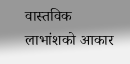वास्तविक लाभांशको आकार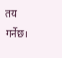तय गर्नेछ।